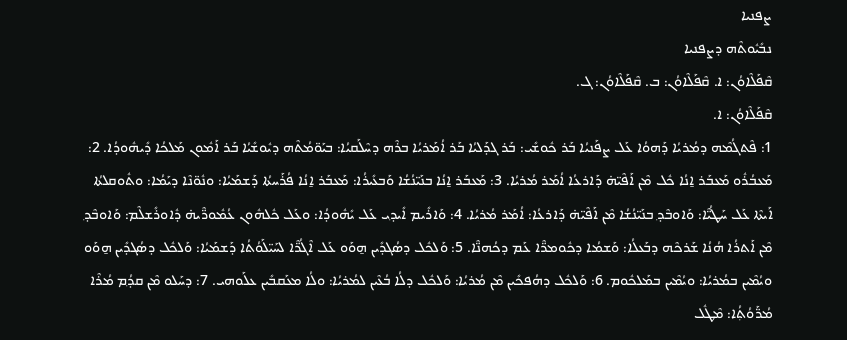ܨܦܢܝܐ
ܢܒܺܝܽܘܬܶܗ ܕܨܦܢܝܐ
ܩܶܦܰܠܶܐܘܳܢ: ܐ. ܩܶܦܰܠܶܐܘܳܢ: ܒ. ܩܶܦܰܠܶܐܘܳܢ: ܓ.
ܩܶܦܰܠܶܐܘܳܢ: ܐ.
1: ܦܶܬܓܳܡܶܗ ܕܡܳܪܝܳܐ ܕܰܗܘܳܐ ܥܰܠ ܨܦܰܢܝܳܐ ܒܰܪ ܟܽܘܫܺܝ: ܒܰܪ ܓܕܰܠܝܳܐ ܒܰܪ ܐܳܡܰܪܝܳܐ ܒܪܶܗ ܕܚܶܠܰܩܝܳܐ: ܒܝܰܘ̈ܡܳܬܶܗ ܕܝܽܘܫܺܝܳܐ ܒܰܪ ܐܰܡܽܘܢ ܡܰܠܟܳܐ ܕܺܝܗܽܘܕܳܐ. 2: ܡܰܥܒܳܪܽܘ ܡܰܥܒܰܪ ܐ̱ܢܳܐ ܟܽܠ ܡܶܢ ܐܰܦܶܝ̈ܗ̇ ܕܰܐܪܥܳܐ ܐܳܡܰܪ ܡܳܪܝܳܐ. 3: ܡܰܥܒܰܪ ܐ̱ܢܳܐ ܒܢܰܝ̈ܢܳܫܳܐ ܘܰܒܥܺܝܪܳܐ: ܡܰܥܒܰܪ ܐ̱ܢܳܐ ܦܳܪܰܚܬܳܐ ܕܰܫܡܰܝܳܐ: ܘܢܽܘ̈ܢܶܐ ܕܝܰܡܳܐ: ܘܬܽܘܩܠܬܳܐ ܐܰܝܬܶܐ ܥܰܠ ܚܰܛܳܝ̈ܶܐ: ܘܰܐܘܒܶܕ݂ ܒܢܰܝ̈ܢܳܫܳܐ ܡܶܢ ܐܰܦܶܝ̈ܗ̇ ܕܰܐܪܥܳܐ: ܐܳܡܰܪ ܡܳܪܝܳܐ. 4: ܘܰܐܪܺܝܡ ܐܺܝܕ݂ܝ ܥܰܠ ܝܺܗܽܘܕܳܐ: ܘܥܰܠ ܟܽܠܗܽܘܢ ܥܳܡܽܘܖ̈ܶܝܗ̇ ܕܽܐܘܪܺܫܠܶܡ: ܘܰܐܘܒܶܕ݂ ܡܶܢ ܐܰܬܪܳܐ ܗܳܢܳܐ ܫܰܪܟܶܗ ܕܒܰܥܠܳܐ: ܘܰܫܡܳܐ ܕܟܽܘܡܖ̈ܶܐ ܥܰܡ ܕܟܳܗܢ̈ܶܐ. 5: ܘܰܠܟܽܠ ܕܣܳܓܕܺܝܢ ܗ̱ܘܰܘ ܥܰܠ ܐܶܓܳܖ̈ܶܐ ܠܚܰܝ̈ܠܰܘܳܬܳܐ ܕܰܫܡܰܝܳܐ: ܘܰܠܟܽܠ ܕܣܳܓܕܺܝܢ ܗ̱ܘܰܘ ܘܝܳܡܶܝܢ ܒܡܳܪܝܳܐ: ܘܝܳܡܶܝܢ ܒܡܰܠܟܽܘܡ. 6: ܘܰܠܟܽܠ ܕܗܳܦܟܺܝܢ ܡܶܢ ܡܳܪܝܳܐ: ܘܰܠܟܽܠ ܕܠܳܐ ܒܳܥܶܝܢ ܠܡܳܪܝܳܐ: ܘܠܳܐ ܡܥܰܩܒܺܝܢ ܥܠܰܘܗܝ. 7: ܕܚܰܠܘ ܡܶܢ ܩܕ݂ܳܡ ܡܳܪܶܐ ܡܳܖ̈ܰܘܳܬ݂ܳܐ: ܡܶܛܽܠ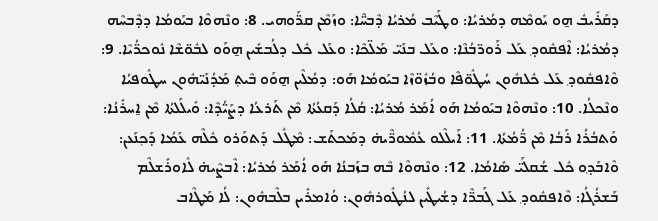ܕܩܰܪܺܝܒܽ ܗ̱ܘ ܝܰܘܡܶܗ ܕܡܳܪܝܳܐ: ܘܛܰܝܶܒ ܡܳܪܝܳܐ ܕܶܒܚ̈ܶܐ: ܘܙܰܡܶܢ ܩܖ̈ܰܘܗܝ. 8: ܘܢܶܗܘܶܐ ܒܝܰܘܡܳܐ ܕܕܶܒܚܶܗ ܕܡܳܪܝܳܐ: ܐܶܦܩܽܘܕ݂ ܥܰܠ ܪܰܘܖ̈ܒܳܢܶܐ: ܘܥܰܠ ܒܢܰܝ̈ ܡܰܠ̈ܟܶܐ: ܘܥܰܠ ܟܽܠ ܕܠܳܒܫܺܝܢ ܗ̱ܘܰܘ ܠܒܽܘ̈ܫܶܐ ܢܽܘܟܖ̈ܳܝܶܐ. 9: ܘܶܐܦܩܽܘܕ݂ ܥܰܠ ܟܽܠܗܽܘܢ ܚܳܛܽܘ̈ܦܶܐ ܘܒܳܙܽܘ̈ܙܶܐ ܒܝܰܘܡܳܐ ܗܰܘ: ܕܡܳܠܶܝܢ ܗ̱ܘܰܘ ܒܶܝܬ݂ ܡܰܕܳܢܰܝ̈ܗܽܘܢ ܚܛܽܘܦܝܳܐ ܘܢܶܟܠܳܐ. 10: ܘܢܶܗܘܶܐ ܒܝܰܘܡܳܐ ܗܰܘ ܐܳܡܰܪ ܡܳܪܝܳܐ: ܩܳܠܳܐ ܕܰܩܥܳܬܳܐ ܡܶܢ ܬܰܪܥܳܐ ܕܨܰܝ̈ܳܕܶܐ: ܘܺܝܠܰܠܬܳܐ ܡܶܢ ܐ̱ܚܪܺܢܳܐ: ܘܰܬܒܳܪܳܐ ܪܰܒܳܐ ܡܶܢ ܖ̈ܳܡܳܬܳܐ. 11: ܐܰܝܠܶܠܘ ܥܳܡܽܘܖ̈ܶܝܗ̇ ܕܡܰܟܬܰܫ: ܡܶܛܽܠ ܕܰܬܘܰܪܘ ܟܽܠܶܗ ܥܰܡܳܐ ܕܰܟ݂ܢܰܥܢ: ܘܶܐܒܰܕ݂ܘ ܟܽܠ ܫܳܩܠܰܝ̈ ܣܺܐܡܳܐ. 12: ܘܢܶܗܘܶܐ ܒܶܗ ܒܙܰܒܢܳܐ ܗܰܘ ܐܳܡܰܪ ܡܳܪܝܳܐ: ܐܶܒܨܶܝܗ̇ ܠܽܐܘܪܺܫܠܶܡ ܒܰܫܪܳܓܳܐ: ܘܶܐܦܩܽܘܕ݂ ܥܰܠ ܓܰܒܖ̈ܶܐ ܕܫܳܝܛܺܝܢ ܠܢܳܛܽܘܪܗܽܘܢ: ܘܳܐܡܪܺܝܢ ܒܠܶܒܗܽܘܢ: ܠܳܐ ܡܰܛܶܐܒ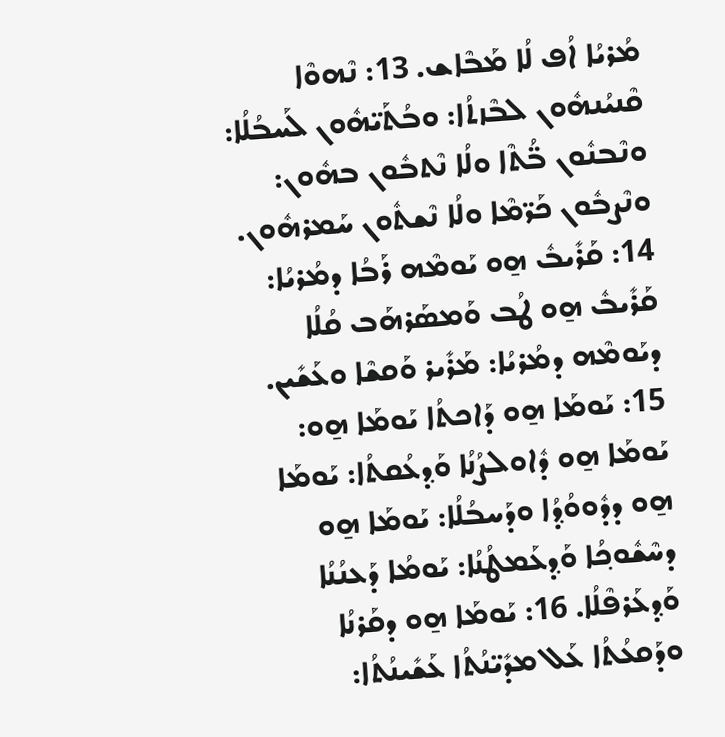ܡܳܪܝܳܐ ܐܳܦ ܠܳܐ ܡܰܒܶܐܫ. 13: ܢܶܗܘܶܐ ܩܶܢܝܳܢܗܽܘܢ ܠܒܶܙܬܳܐ: ܘܒܳܬܰܝ̈ܗܽܘܢ ܠܰܚܒܳܠܳܐ: ܘܢܶܒܢܽܘܢ ܒ̈ܳܬܶܐ ܘܠܳܐ ܢܶܬܒܽܘܢ ܒܗܽܘܢ: ܘܢܶܨܒܽܘܢ ܟܰܖ̈ܡܶܐ ܘܠܳܐ ܢܶܫܬܽܘܢ ܚܰܡܪܗܽܘܢ. 14: ܩܰܪܺܝܒܽ ܗ̱ܘ ܝܰܘܡܶܗ ܪܰܒܳܐ ܕܡܳܪܝܳܐ: ܩܰܪܺܝܒܽ ܗ̱ܘ ܛܳܒ ܘܰܡܣܰܪܗܰܒ ܩܳܠܳܐ ܕܝܰܘܡܶܗ ܕܡܳܪܝܳܐ: ܡܰܪܺܝܪ ܘܰܩܫܶܐ ܘܥܰܫܺܝܢ. 15: ܝܰܘܡܰܐ ܗ̱ܘ ܕܰܐܟܬܳܐ ܝܰܘܡܰܐ ܗ̱ܘ: ܝܰܘܡܰܐ ܗ̱ܘ ܕܽܐܘܠܨܳܢܳܐ ܘܰܕ݂ܥܳܩܬܳܐ: ܝܰܘܡܰܐ ܗ̱ܘ ܕܕܽܘܘܳܕ݂ܳܐ ܘܕܰܚܒܳܠܳܐ: ܝܰܘܡܰܐ ܗ̱ܘ ܕܚܶܫܽܘܟ݂ܳܐ ܘܰܕ݂ܥܰܡܛܳܢܳܐ: ܝܰܘܡܳܐ ܕܰܥܢܳܢܳܐ ܘܰܕ݂ܥܰܪܦܶܠܳܐ. 16: ܝܰܘܡܰܐ ܗ̱ܘ ܕܩܰܪܢܳܐ ܘܕܰܩܥܳܬܳܐ ܥܰܠ ܡܕܺܝ̈ܢܳܬܳܐ ܥܰܫܺܝܢܳܬܳܐ: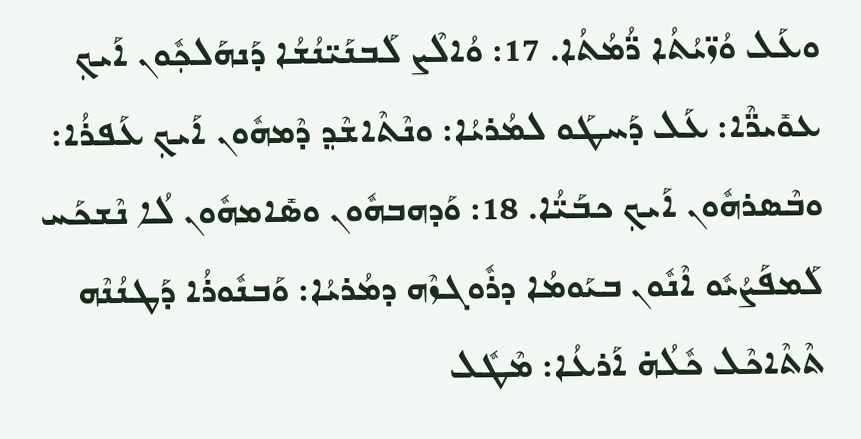ܘܥܰܠ ܘܳܙ̈ܝܳܬܳܐ ܖ̈ܳܡܳܬܳܐ. 17: ܘܳܐܠܶܨ ܠܰܒܢܰܝ̈ܢܳܫܳܐ ܕܰܢܗܰܠܟ݂ܽܘܢ ܐܰܝܟ݂ ܥܘܺܝܖ̈ܶܐ: ܥܰܠ ܕܰܚܛܰܘ ܠܡܳܪܝܳܐ: ܘܢܶܬܶܐܫܶܕ݂ ܕܶܡܗܽܘܢ ܐܰܝܟ݂ ܥܰܦܪܳܐ: ܘܒܶܣܪܗܽܘܢ ܐܰܝܟ݂ ܟܒܰܝ̈ܳܐ. 18: ܘܰܕܗܒܗܽܘܢ ܘܣܺܐܡܗܽܘܢ ܠܳܐ ܢܶܫܟܰܚ ܠܰܡܦܰܨܳܝܽܘ ܐܶܢܽܘܢ ܒܝܰܘܡܳܐ ܕܪܽܘܓܙܶܗ ܕܡܳܪܝܳܐ: ܘܰܒܢܽܘܪܳܐ ܕܰܛܢܳܢܶܗ ܬܶܬܶܐܟܶܠ ܟܽܠܳܗ̇ ܐܰܪܥܳܐ: ܡܶܛܽܠ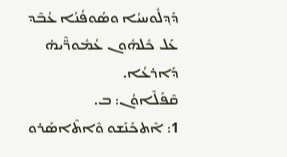ܕܰܕ݂ܠܽܘܚܝܳܐ ܘܣܳܘܦܳܢܳܐ ܥܳܒܶܕ ܥܰܠ ܟܽܠܗܽܘܢ ܥܳܡܽܘܖ̈ܶܝܗ̇ ܕܰܐܪܥܳܐ.
ܩܶܦܰܠܶܐܘܳܢ: ܒ.
1: ܐܶܬܟܰܢܰܫܘ ܘܶܐܬܶܐܣܰܪܘ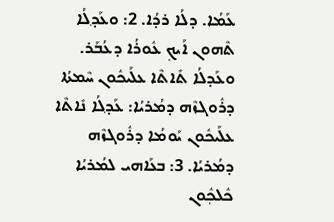ܥܰܡܳܐ. ܕܠܳܐ ܪܕܳܐ. 2: ܘܥܰܕ݂ܠܳܐ ܬܶܗܘܢ ܐܰܝܟ݂ ܥܽܘܪܳܐ ܕܥܳܒܰܪ. ܘܥܰܕܠܳܐ ܬܺܐܬܶܐ ܥܠܰܝܟܽܘܢ ܚܶܡܬܳܐ ܕܪܽܘܓܙܶܗ ܕܡܳܪܝܳܐ: ܥܰܕ݂ܠܳܐ ܢܺܐܬܶܐ ܥܠܰܝܟܽܘܢ ܝܰܘܡܳܐ ܕܪܽܘܓܙܶܗ ܕܡܳܪܝܳܐ. 3: ܒܥܰܐܗܝ ܠܡܳܪܝܳܐ ܟܽܠܟ݂ܽܘܢ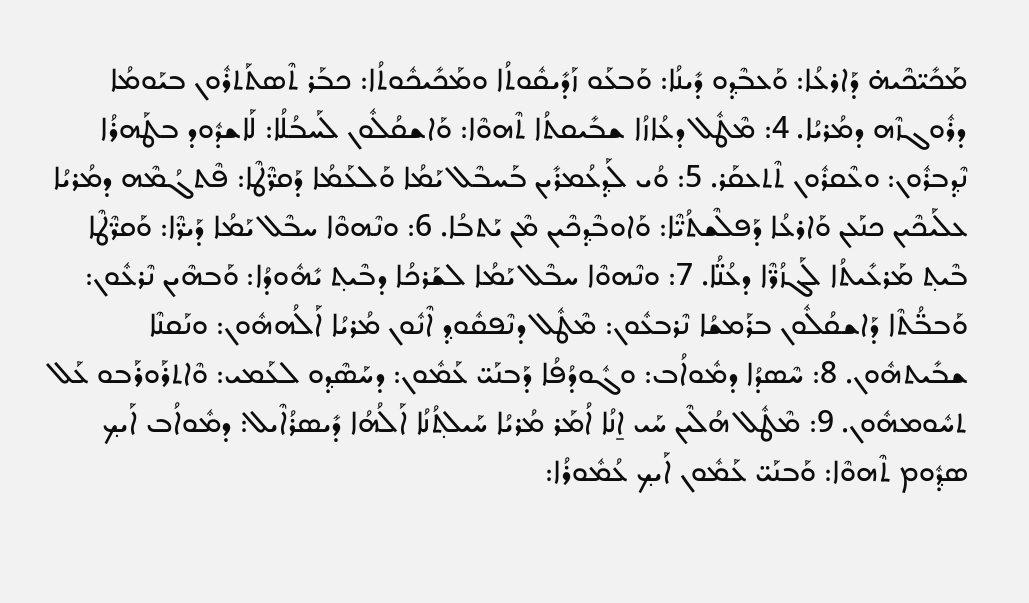ܡܰܟܺܝ̈ܟܶܝܗ̇ ܕܰܐܪܥܳܐ: ܘܰܥܒܶܕ݂ܘ ܕܺܝܢܳܐ: ܘܰܒܥܰܘ ܙܰܕܺܝܩܽܘܬܳܐ ܘܡܰܟܺܝܟܽܘܬܳܐ: ܟܒܰܪ ܬܶܣܬܰܬܪܽܘܢ ܒܝܰܘܡܳܐ ܕܪܽܘܓܙܶܗ ܕܡܳܪܝܳܐ. 4: ܡܶܛܽܠ ܕܥܳܐܙܳܐ ܫܒܺܝܩܬܳܐ ܬܶܗܘܶܐ: ܘܰܐܫܩܳܠܽܘܢ ܠܰܚܒܳܠܳܐ: ܠܰܐܫܕܽܘܕ ܒܛܰܗܪܳܐ ܢܶܕ݂ܒܪܽܘܢ: ܘܥܶܩܪܽܘܢ ܬܶܬܥܩܰܪ. 5: ܘܳܝ ܠܰܕ݂ܥܳܡܪܺܝܢ ܒܰܚܒܶܠ ܝܰܡܳܐ ܘܰܠܥܰܡܳܐ ܕܰܩܖ̈ܶܛܶܐ: ܦܶܬܓܳܡܶܗ ܕܡܳܪܝܳܐ ܥܠܰܝܟܶܝܢ ܟܢܰܥܢ ܘܰܐܪܥܳܐ ܕܰܦܠܶܫܬܳܝ̈ܶܐ: ܘܰܐܘܒܶܕ݂ܟܶܝܢ ܡܶܢ ܝܰܬܒܳܐ. 6: ܘܢܶܗܘܶܐ ܚܒܶܠ ܝܰܡܳܐ ܕܰܝܖ̈ܶܐ: ܘܰܩܖ̈ܶܛܶܐ ܒܶܝܬ݂ ܡܰܪܥܺܝܬܳܐ ܠܰܓܙܳܖ̈ܶܐ ܕܥܳܢ̈ܳܐ. 7: ܘܢܶܗܘܶܐ ܚܒܶܠ ܝܰܡܳܐ ܠܫܰܪܟܳܐ ܕܒܶܝܬ݂ ܝܺܗܽܘܕܳܐ: ܘܰܒܗܶܝܢ ܢܶܪܥܽܘܢ: ܘܰܒܒ̈ܳܬܶܐ ܕܰܐܫܩܳܠܽܘܢ ܒܪܰܡܫܳܐ ܢܶܪܒܥܽܘܢ: ܡܶܛܽܠ ܕܢܶܦܩܽܘܕ݂ ܐܶܢܽܘܢ ܡܳܪܝܳܐ ܐܰܠܳܗܗܽܘܢ: ܘܢܰܩܢܶܐ ܫܒܺܝܬܗܽܘܢ. 8: ܚܶܣܕܳܐ ܕܡܽܘܐܳܒ: ܘܓܽܘܕܳܦܳܐ ܕܰܒܢܰܝ̈ ܥܰܡܽܘܢ: ܕܚܰܣܶܕ݂ܘ ܠܥܰܡܝ: ܘܶܐܬܪܰܘܪܰܒܘ ܥܰܠ ܬܚܽܘܡܗܽܘܢ. 9: ܡܶܛܽܠ ܗܳܠܶܝܢ ܚܰܝ ܐ̱ܢܳܐ ܐܳܡܰܪ ܡܳܪܝܳܐ ܚܰܝܠܬ݂ܳܢܳܐ ܐܰ‌ܠܳܗܳܐ ܕܺܝܣܪܳܐܶܝܠ: ܕܡܽܘܐܳܒ ܐܰܝܟ݂ ܣܕ݂ܽܘܡ ܬܶܗܘܶܐ: ܘܰܒܢܰܝ̈ ܥܰܡܽܘܢ ܐܰܝܟ݂ ܥܳܡܽܘܪܳܐ: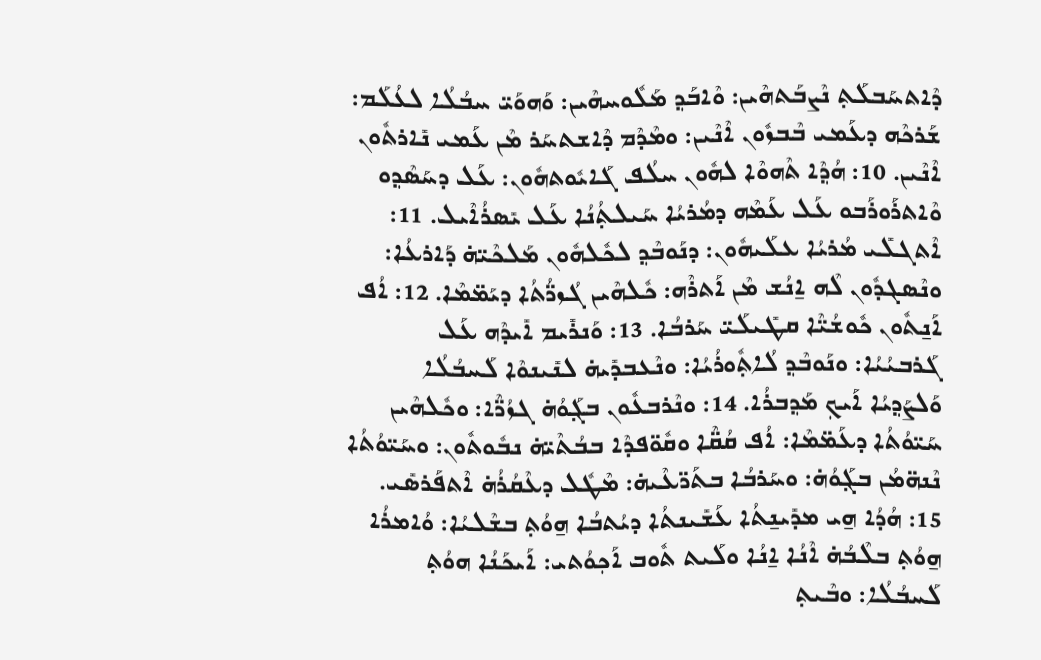ܕܶܐܬܚܰܒܠܰܬ݂ ܢܶܨܒܰܬܗܶܝܢ: ܘܶܐܒܰܕ݂ ܡܰܠܽܘܚܗܶܝܢ: ܘܰܗܘܰܝ̈ ܚܒܳܠܳܐ ܠܥܳܠܰܡ: ܫܰܪܟܶܗ ܕܥܰܡܝ ܒܶܒܙܽܘܢ ܐܶܢܶܝܢ: ܘܡܶܕܶܡ ܕܶܐܫܬܚܰܪ ܡܶܢ ܥܰܡܝ ܢܺܐܪܬܽܘܢ ܐܶܢܶܝܢ. 10: ܗܳܕ݂ܶܐ ܬܶܗܘܶܐ ܠܗܽܘܢ ܚܠܳܦ ܓܰܐܝܽܘܬܗܽܘܢ: ܥܰܠ ܕܚܰܣܶܕ݂ܘ ܘܶܐܬܪܰܘܪܰܒܘ ܥܰܠ ܥܰܡܶܗ ܕܡܳܪܝܳܐ ܚܰܝܠܬ݂ܳܢܳܐ ܥܰܠ ܝܺܣܪܳܐܶܝܠ. 11: ܐܶܬܓܠܺܝ ܡܳܪܝܳܐ ܥܠܰܝܗܽܘܢ: ܕܢܰܘܒܶܕ݂ ܠܟܽܠܗܽܘܢ ܡܰܠܟܶܝ̈ܗ̇ ܕܰܐܪܥܳܐ: ܘܢܶܣܓܕܽܘܢ ܠܶܗ ܐ̱ܢܳܫ ܡܶܢ ܐܰܬܪܶܗ: ܟܽܠܗܶܝܢ ܓܳܙܖ̈ܳܬܳܐ ܕܝܰܡ̈ܡܶܐ. 12: ܐܳܦ ܐܰܢ̱ܬܽܘܢ ܟܽܘܫܳܝ̈ܶܐ ܩܛܺܝܠܰܝ̈ ܚܰܪܒܳܐ. 13: ܘܰܢܪܺܝܡ ܐܺܝܕܶܗ ܥܰܠ ܓܰܪܒܝܳܝܳܐ: ܘܢܰܘܒܶܕ݂ ܠܳܐܬ݂ܽܘܪܳܝܳܐ: ܘܢܶܥܒܕܺܝܗ̇ ܠܢܺܝܢܘܶܐ ܠܰܚܒܳܠܳܐ ܘܰܠܨܰܕ݂ܝܳܐ ܐܰܝܟ݂ ܡܰܕ݂ܒܪܳܐ. 14: ܘܢܶܪܒܥܽܘܢ ܒܓ݂ܰܘܳܗ̇ ܓܙܳܖ̈ܶܐ: ܘܟܽܠܗܶܝܢ ܚܰܝ̈ܘܳܬܳܐ ܕܥܰܡ̈ܡܶܐ: ܐܳܦ ܩܳܩ̈ܶܐ ܘܩܽܘ̈ܦܕܶܐ ܒܒܳܬܶܝ̈ܗ̇ ܢܒܽܘܬܽܘܢ: ܘܚܰܝ̈ܘܳܬܳܐ ܢܶܢܗ̈ܡܳܢ ܒܓ݂ܰܘܳܗ̇: ܘܚܰܪܒܳܐ ܒܬܰܖ̈ܥܶܝܗ̇: ܡܶܛܽܠ ܕܥܶܩܳܪܳܗ̇ ܐܶܬܦܰܪܣܺܝ. 15: ܗܳܕܳܐ ܗ̱ܝ ܡܕܺܝܢ̱ܬܳܐ ܥܰܫܺܝܢܬܳܐ ܕܝܳܬܒܳܐ ܗ̱ܘܳܬ݂ ܒܫܶܠܝܳܐ: ܘܳܐܡܪܳܐ ܗ̱ܘܳܬ݂ ܒܠܶܒܳܗ̇ ܐܶܢܳܐ ܐ̱ܢܳܐ ܘܠܰܝܬ ܬܽܘܒ ܐܰܟ݂ܘܳܬܝ: ܐܰܝܟܰܢܳܐ ܗܘܳܬ݂ ܠܰܚܒܳܠܳܐ: ܘܒܶܝܬ݂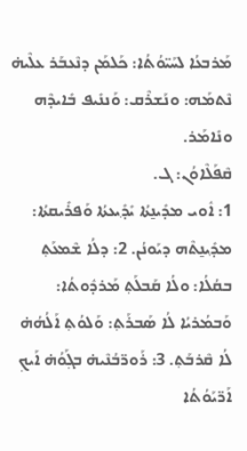ܡܰܪܒܥܳܐ ܠܚܰܝ̈ܘܳܬܳܐ: ܟܰܠܡܰܢ ܕܢܶܥܒܰܪ ܥܠܶܝܗ̇ ܢܶܬܡܰܗ: ܘܢܰܫܪܶܩ: ܘܰܢܢܺܝܦ ܒܺܐܝܕܶܗ ܘܢܺܐܡܰܪ.
ܩܶܦܰܠܶܐܘܳܢ: ܓ.
1: ܐܽܘܝ ܡܕܺܝܢ̱ܬܳܐ ܝܺܕ݂ܺܝܥܬܳܐ ܘܰܦܪܺܝܩܬܳܐ: ܡܕ݂ܺܝܢ̱ܬܶܗ ܕܝܰܘܢܳܢ. 2: ܕܠܳܐ ܫܶܡܥܰܬ݂ ܒܩܳܠܳܐ: ܘܠܳܐ ܩܰܒܠܰܬ݂ ܡܰܪܕܽܘܬܳܐ: ܘܰܒܡܳܪܝܳܐ ܠܳܐ ܣܰܒܪܰܬ݂: ܘܰܠܘܳܬ݂ ܐܰܠܳܗܳܗ̇ ܠܳܐ ܩܶܪܒܰܬ݂. 3: ܪܰܘܖ̈ܒܳܢܶܝܗ̇ ܒܓ݂ܰܘܳܗ̇ ܐܰܝܟ݂ ܐܰܖ̈ܝܰܘܳܬܳܐ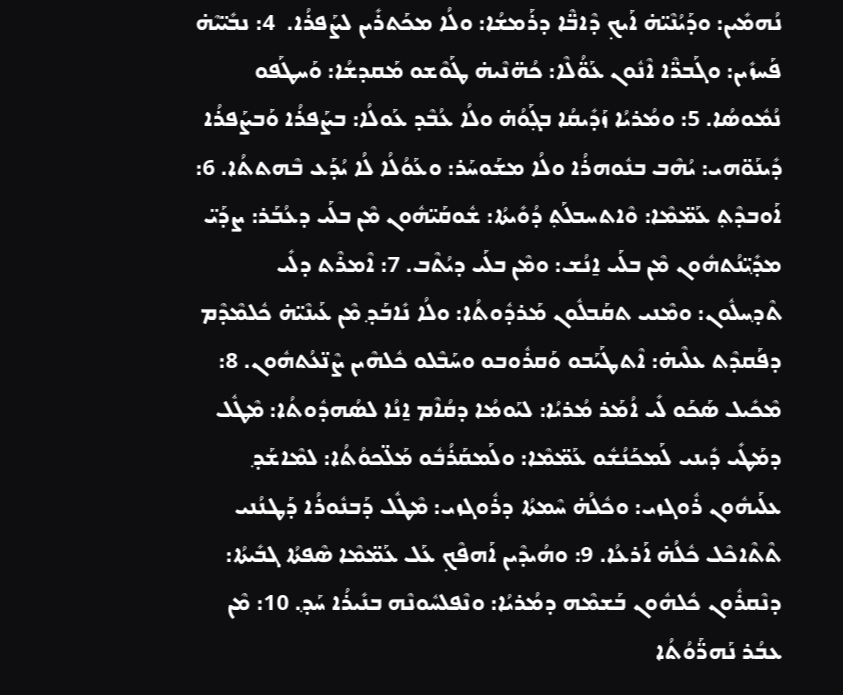ܢܳܗܡܺܝܢ: ܘܕܰܝܳܢܶܝ̈ܗ̇ ܐܰܝܟ݂ ܕܶܐܒ̈ܶܐ ܕܪܰܡܫܳܐ: ܘܠܳܐ ܡܟܰܬܪܺܝܢ ܠܨܰܦܪܳܐ.  4: ܢܒܺܝ̈ܝܶܗ̇ ܦܰܚܙܺܝܢ: ܘܓܰܒܖ̈ܶܐ ܐܶܢܽܘܢ ܥܰܘ̈ܳܠܶܐ: ܟܳܗ̈ܢܶܝܗ̇ ܛܰܘܶܫܘ ܡܰܩܕܫܳܐ: ܘܰܚܛܰܦܘ ܢܳܡܽܘܣܳܐ. 5: ܘܡܳܪܝܳܐ ܙܰܕܺܝܩܳܐ ܒܓ݂ܰܘܳܗ̇ ܘܠܳܐ ܥܳܒܶܕ ܥܰܘܠܳܐ: ܒܨܰܦܪܳܐ ܘܰܒܨܰܦܪܳܐ ܕܺܝܢܰܘ̈ܗܝ: ܝܳܗܶܒ ܒܢܽܘܗܪܳܐ ܘܠܳܐ ܡܫܰܘܚܰܪ: ܘܥܰܘܳܠܳܐ ܠܳܐ ܝܳܕܰܥ ܒܶܗܬܬܳܐ. 6: ܐܰܘܒܕܶܬ݂ ܥܰܡ̈ܡܶܐ: ܘܶܐܬܚܒܠܰܬ݂ ܕܳܘܺܝܬܳܐ: ܫܽܘܩܰܝ̈ܗܽܘܢ ܡܶܢ ܒܠܰܝ ܕܥܳܒܰܪ: ܨܕܰܝ̈ ܡܕ݂ܺܝ̈ܢܳܬܗܽܘܢ ܡܶܢ ܒܠܰܝ ܐ̱ܢܳܫ: ܘܡܶܢ ܒܠܰܝ ܕܝܳܬܶܒ. 7: ܐܶܡܪܶܬ ܕܠܺܝ ܬܶܕ݂ܚܠܽܘܢ: ܘܡܶܢܝ ܬܩܰܒܠܽܘܢ ܡܰܪܕܽܘܬܳܐ: ܘܠܳܐ ܢܺܐܒܰܕ݂ ܡܶܢ ܥܰܝܢܶܝ̈ܗ̇ ܟܽܠܡܶܕܶܡ ܕܦܰܩܕܶܬ ܥܠܶܝܗ̇: ܐܶܬܛܰܝܰܒܘ ܘܰܩܪܽܘܒܘ ܘܚܰܒܶܠܘ ܟܽܠܗܶܝܢ ܨܶܢ̈ܥܳܬܗܽܘܢ. 8: ܡܶܟܺܝܠ ܣܰܟܰܘ ܠܺܝ ܐܳܡܰܪ ܡܳܪܝܳܐ: ܠܝܰܘܡܳܐ ܕܩܳܐܶܡ ܐ̱ܢܳܐ ܠܣܳܗܕܽܘܬܳܐ: ܡܶܛܽܠ ܕܡܰܛܺܝ ܕܺܝܢܝ ܠܰܡܟܰܢܳܫܽܘ ܥܰܡ̈ܡܶܐ: ܘܠܰܡܩܰܪܳܒܽܘ ܡܰܠ̈ܟܘܳܬܳܐ: ܠܡܶܐܫܰܕ݂ ܥܠܰܝܗܽܘܢ ܪܽܘܓܙܝ: ܘܟܽܠܳܗ̇ ܚܶܡܬܳܐ ܕܪܽܘܓܙܝ: ܡܶܛܽܠ ܕܰܒܢܽܘܪܳܐ ܕܰܛܢܳܢܝ ܬܶܬܶܐܟܶܠ ܟܽܠܳܗ̇ ܐܰܪܥܳܐ. 9: ܘܗܳܝܕܶܝܢ ܐܰܗܦܶܟ݂ ܥܰܠ ܥܰܡ̈ܡܶܐ ܣܶܦܬܳܐ ܓܒܺܝܬܳܐ: ܕܢܶܩܪܽܘܢ ܟܽܠܗܽܘܢ ܒܰܫܡܶܗ ܕܡܳܪܝܳܐ: ܘܢܶܦܠܚܽܘܢܶܗ ܒܢܺܝܪܳܐ ܚܰܕ݂. 10: ܡܶܢ ܥܒܳܪ ܢܰܗܖ̈ܰܘܳܬܳܐ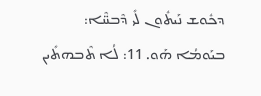ܕܟܽܘܫ ܢܰܝܬܽܘܢ ܠܺܝ ܕܶܒܚ̈ܶܐ: ܒܝܰܘܡܳܐ ܗܰܘ. 11: ܠܳܐ ܬܶܒܗܬܺܝܢ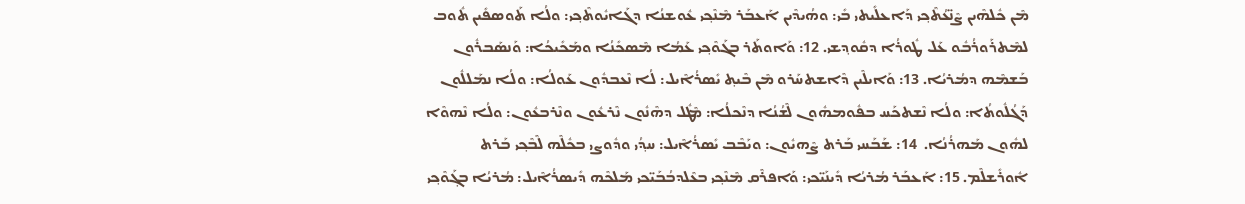ܡܶܢ ܟܽܠܗܶܝܢ ܨܶܢ̈ܥܳܬܶܟ݂ܝ ܕܰܐܥܠܺܝܬܝ ܒܺܝ: ܘܗܳܝܕܶܝܢ ܐܰܥܒܰܪ ܡܶܢܶܟ݂ܝ ܥܽܘܫܢܳܐ ܕܓܰܐܝܽܘܬܶܟ݂ܝ: ܘܠܳܐ ܬܰܘܣܦܺܝܢ ܬܽܘܒ ܠܡܶܬܪܰܘܪܳܒܽܘ ܥܰܠ ܛܽܘܪܳܐ ܕܩܽܘܕ݂ܫܝ. 12: ܘܰܐܘܬܰܪ ܒܓܰܘܶܟ݂ܝ ܥܰܡܳܐ ܡܶܣܟܺܢܳܐ ܘܡܰܟܺܝܟܳܐ: ܘܰܢܣܰܒܪܽܘܢ ܒܰܫܡܶܗ ܕܡܳܪܝܳܐ. 13: ܘܰܐܝܠܶܝܢ ܕܶܐܫܬܚܰܪܘ ܡܶܢ ܒܶܝܬ݂ ܝܺܣܪܳܐܶܝܠ: ܠܳܐ ܢܶܥܒܕܽܘܢ ܥܰܘܠܳܐ: ܘܠܳܐ ܢܡܰܠܠܽܘܢ ܕܰܓܳܠܽܘܬܳܐ: ܘܠܳܐ ܢܶܫܬܟܰܚ ܒܦܽܘܡܗܽܘܢ ܠܶܫܳܢܳܐ ܕܢܶܟܠܳܐ: ܡܶܛܽܠ ܕܗܶܢܽܘܢ ܢܶܪܥܽܘܢ ܘܢܶܪܒܥܽܘܢ: ܘܠܳܐ ܢܶܗܘܶܐ ܠܗܽܘܢ ܡܰܗܪܳܢܳܐ.  14: ܫܰܒܰܚܝ ܒܰܪܬ ܨܶܗܝܽܘܢ: ܘܝܰܒܶܒ ܝܺܣܪܳܐܶܝܠ: ܚܕ݂ܳܝ ܘܕܽܘܨܝ ܒܟܽܠܶܗ ܠܶܒܶܟ݂ܝ ܒܰܪܬ ܐܽܘܪܺܫܠܶܡ. 15: ܐܰܥܒܰܪ ܡܳܪܝܳܐ ܕܺܝܢܰܝ̈ܟܝ: ܘܰܐܦܪܶܩ ܡܶܢܶܟ݂ܝ ܒܥܶܠܕܒܳܒܰܝ̈ܟܝ ܡܰܠܟܶܗ ܕܺܝܣܪܳܐܶܝܠ: ܡܳܪܝܳܐ ܒܓ݂ܰܘܶܟ݂ܝ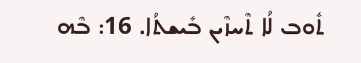ܬܽܘܒ ܠܳܐ ܬܶܚܙܶܝܢ ܒܺܝܫܬܳܐ. 16: ܒܶܗ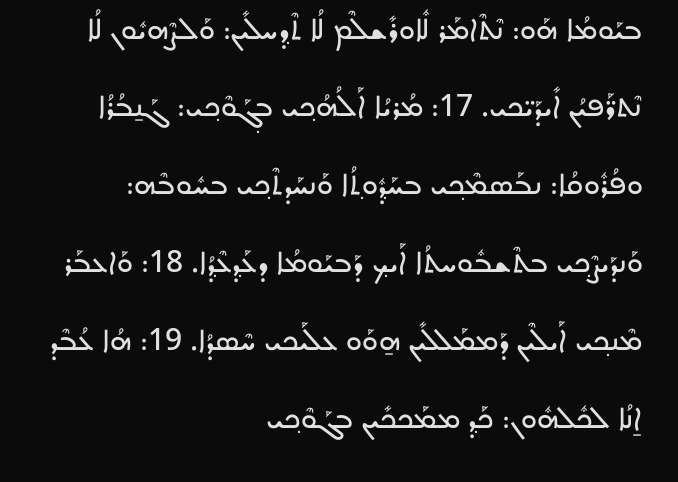ܒܝܰܘܡܳܐ ܗܰܘ: ܢܶܬܶܐܡܰܪ ܠܽܐܘܪܺܫܠܶܡ ܠܳܐ ܬܶܕ݂ܚܠܺܝܢ: ܘܰܠܨܶܗܝܽܘܢ ܠܳܐ ܢܶܬܖ̈ܰܦܝܳܢ ܐܺܝܕܰܝ̈ܟܝ. 17: ܡܳܪܝܳܐ ܐܰܠܳܗܳܟ݂ܝ ܒܓ݂ܰܘܶܟ݂ܝ: ܓܰܢ̱ܒܳܪܳܐ ܘܦܳܪܽܘܩܳܐ: ܢܒܰܣܡܶܟ݂ܝ ܒܚܰܕ݂ܽܘܬ݂ܳܐ ܘܰܢܚܰܕܬܶܟ݂ܝ ܒܚܽܘܒܶܗ: ܘܰܢܕܰܝܨܶܟ݂ܝ ܒܬܶܫܒܽܘܚܬܳܐ ܐܰܝܟ݂ ܕܰܒܝܰܘܡܳܐ ܕܥܰܕ݂ܥܶܕ݂ܳܐ. 18: ܘܰܐܥܒܰܪ ܡܶܢܟ݂ܝ ܐܰܝܠܶܝܢ ܕܰܡܡܰܠܠܺܝܢ ܗ̱ܘܰܘ ܥܠܰܝܟܝ ܚܶܣܕܳܐ. 19: ܗܳܐ ܥܳܒܶܕ ܐ̱ܢܳܐ ܠܟܽܠܗܽܘܢ: ܟܰܕ݂ ܡܡܰܟܟܺܝܢ ܒܓܰܘܶܟ݂ܝ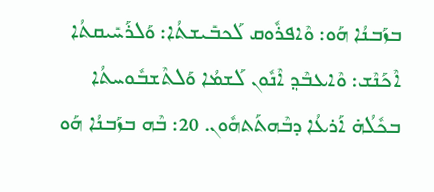ܒܙܰܒܢܳܐ ܗܰܘ: ܘܶܐܦܪܽܘܩ ܠܰܟܒܺܝܫܬܳܐ: ܘܰܠܪܰܚܺܝܩܬܳܐ ܐܶܟܰܢܶܫ: ܘܶܐܥܒܶܕ݂ ܐܶܢܽܘܢ ܠܰܫܡܳܐ ܘܰܠܬܶܫܒܽܘܚܬܳܐ ܒܟܽܠܳܗ̇ ܐܰܪܥܳܐ ܕܒܶܗܬܰܬܗܽܘܢ. 20: ܒܶܗ ܒܙܰܒܢܳܐ ܗܰܘ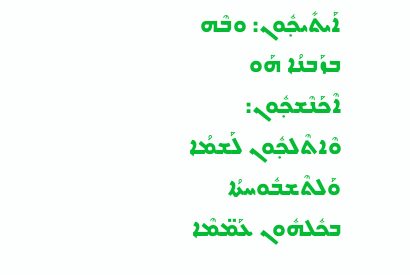ܐܰܝܬܺܝܟ݂ܽܘܢ: ܘܒܶܗ ܒܙܰܒܢܳܐ ܗܰܘ ܐܶܟܰܢܶܫܟ݂ܽܘܢ: ܘܶܐܬܶܠܟ݂ܽܘܢ ܠܰܫܡܳܐ ܘܰܠܬܶܫܒܽܘܚܬܳܐ ܒܟܽܠܗܽܘܢ ܥܰܡ̈ܡܶܐ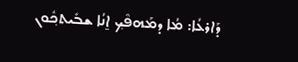ܕܰܐܪܥܳܐ: ܡܳܐ ܕܡܰܗܦܶܟ݂ ܐ̱ܢܳܐ ܫܒܺܝܬܟ݂ܽܘܢ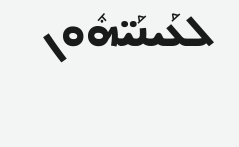ܠܥܰܝܢܰܝ̈ܗܽܘܢ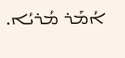ܐܳܡܰܪ ܡܳܪܝܳܐ.